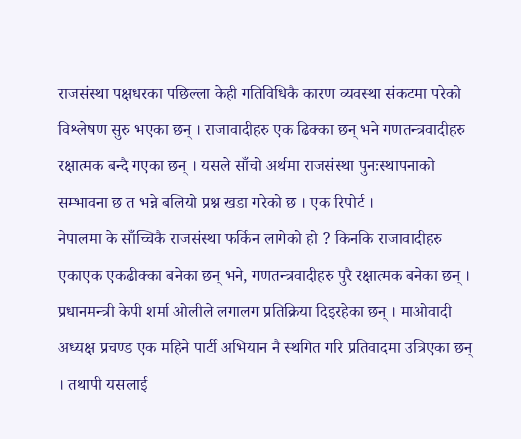राजसंस्था पक्षधरका पछिल्ला केही गतिविधिकै कारण व्यवस्था संकटमा परेको विश्लेषण सुरु भएका छन् । राजावादीहरु एक ढिक्का छन् भने गणतन्त्रवादीहरु रक्षात्मक बन्दै गएका छन् । यसले साँचो अर्थमा राजसंस्था पुनःस्थापनाको सम्भावना छ त भन्ने बलियो प्रश्न खडा गरेको छ । एक रिपोर्ट ।
नेपालमा के साँच्चिकै राजसंस्था फर्किन लागेको हो ? किनकि राजावादीहरु एकाएक एकढीक्का बनेका छन् भने, गणतन्त्रवादीहरु पुरै रक्षात्मक बनेका छन् । प्रधानमन्त्री केपी शर्मा ओलीले लगालग प्रतिक्रिया दिइरहेका छन् । माओवादी अध्यक्ष प्रचण्ड एक महिने पार्टी अभियान नै स्थगित गरि प्रतिवादमा उत्रिएका छन् । तथापी यसलाई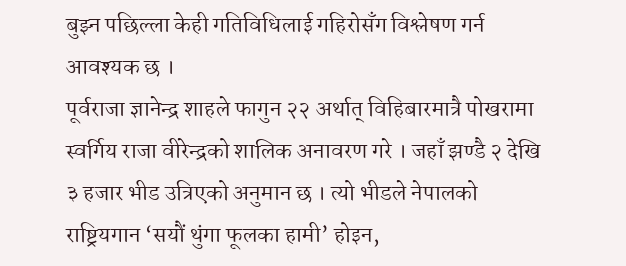बुझ्न पछिल्ला केही गतिविधिलाई गहिरोसँग विश्लेषण गर्न आवश्यक छ ।
पूर्वराजा ज्ञानेन्द्र शाहले फागुन २२ अर्थात् विहिबारमात्रै पोखरामा स्वर्गिय राजा वीरेन्द्रको शालिक अनावरण गरे । जहाँ झण्डै २ देखि ३ हजार भीड उत्रिएको अनुमान छ । त्यो भीडले नेपालको राष्ट्रियगान ‘सयौं थुंगा फूलका हामी’ होइन,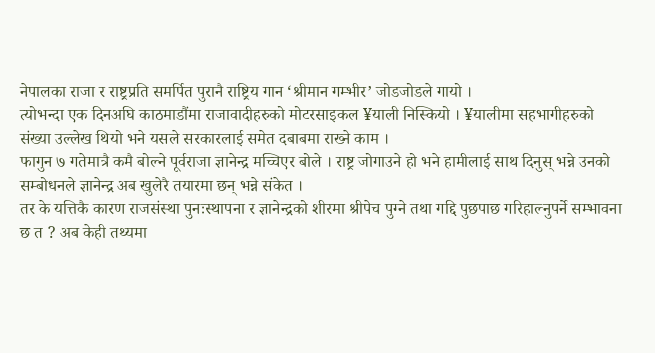नेपालका राजा र राष्ट्रप्रति समर्पित पुरानै राष्ट्रिय गान ‘श्रीमान गम्भीर’ जोडजोडले गायो ।
त्योभन्दा एक दिनअघि काठमाडौंमा राजावादीहरुको मोटरसाइकल ¥याली निस्कियो । ¥यालीमा सहभागीहरुको संख्या उल्लेख थियो भने यसले सरकारलाई समेत दबाबमा राख्ने काम ।
फागुन ७ गतेमात्रै कमै बोल्ने पूर्वराजा ज्ञानेन्द्र मच्चिएर बोले । राष्ट्र जोगाउने हो भने हामीलाई साथ दिनुस् भन्ने उनको सम्बोधनले ज्ञानेन्द्र अब खुलेरै तयारमा छन् भन्ने संकेत ।
तर के यत्तिकै कारण राजसंस्था पुनःस्थापना र ज्ञानेन्द्रको शीरमा श्रीपेच पुग्ने तथा गद्दि पुछपाछ गरिहाल्नुपर्ने सम्भावना छ त ? अब केही तथ्यमा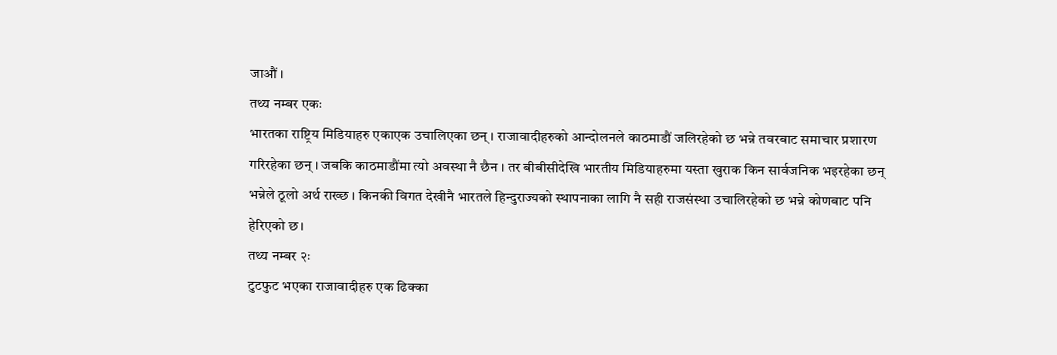जाऔं ।
तथ्य नम्बर एकः
भारतका राष्ट्रिय मिडियाहरु एकाएक उचालिएका छन् । राजावादीहरुको आन्दोलनले काठमाडौं जलिरहेको छ भन्ने तवरबाट समाचार प्रशारण गरिरहेका छन् । जबकि काठमाडौंमा त्यो अवस्था नै छैन । तर बीबीसीदेखि भारतीय मिडियाहरुमा यस्ता खुराक किन सार्वजनिक भइरहेका छन् भन्नेले ठूलो अर्थ राख्छ । किनकी विगत देखीनै भारतले हिन्दुराज्यको स्थापनाका लागि नै सही राजसंस्था उचालिरहेको छ भन्ने कोणबाट पनि हेरिएको छ।
तथ्य नम्बर २ः
टुटफुट भएका राजावादीहरु एक ढिक्का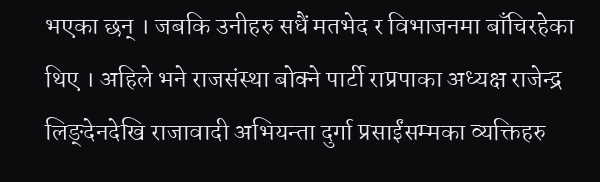भएका छन् । जबकि उनीहरु सधैं मतभेद र विभाजनमा बाँचिरहेका थिए । अहिले भने राजसंस्था बोक्ने पार्टी राप्रपाका अध्यक्ष राजेन्द्र लिङ्देनदेखि राजावादी अभियन्ता दुर्गा प्रसाईंसम्मका व्यक्तिहरु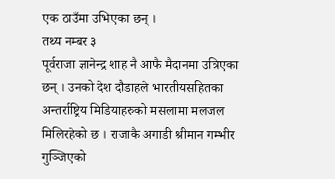एक ठाउँमा उभिएका छन् ।
तथ्य नम्बर ३
पूर्वराजा ज्ञानेन्द्र शाह नै आफै मैदानमा उत्रिएका छन् । उनको देश दौडाहले भारतीयसहितका अन्तर्राष्ट्रिय मिडियाहरुको मसलामा मलजल मिलिरहेको छ । राजाकै अगाडी श्रीमान गम्भीर गुञ्जिएको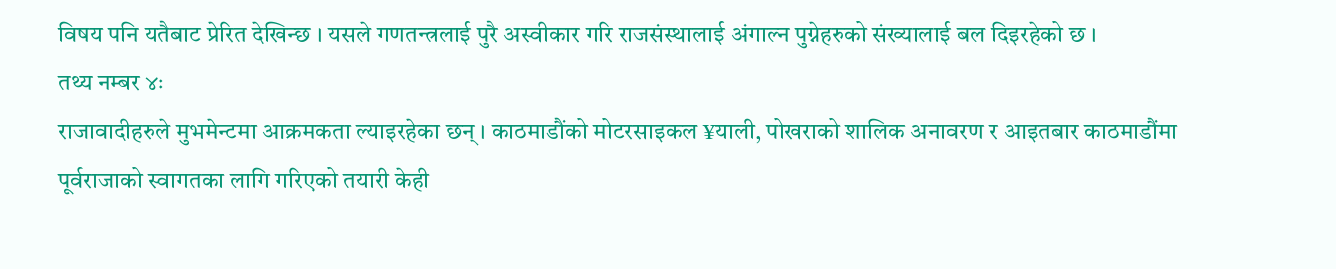विषय पनि यतैबाट प्रेरित देखिन्छ । यसले गणतन्त्रलाई पुरै अस्वीकार गरि राजसंस्थालाई अंगाल्न पुग्नेहरुको संख्यालाई बल दिइरहेको छ ।
तथ्य नम्बर ४ः
राजावादीहरुले मुभमेन्टमा आक्रमकता ल्याइरहेका छन् । काठमाडौंको मोटरसाइकल ¥याली, पोखराको शालिक अनावरण र आइतबार काठमाडौंमा पूर्वराजाको स्वागतका लागि गरिएको तयारी केही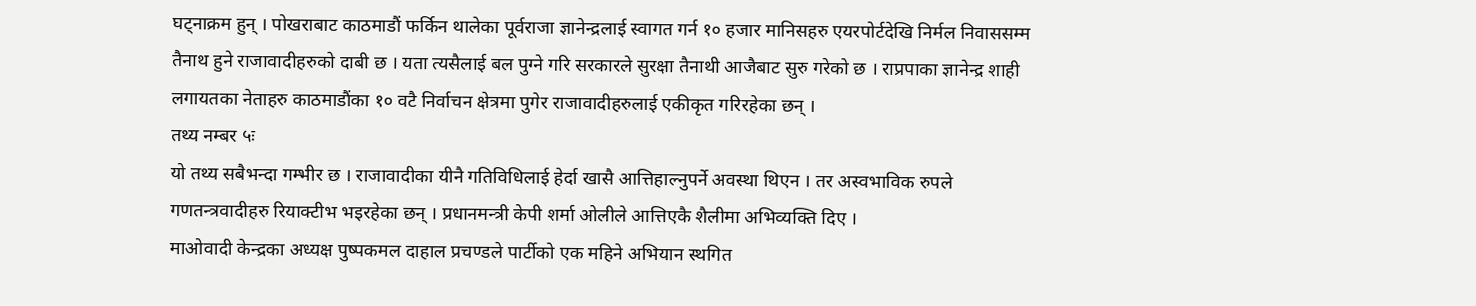घट्नाक्रम हुन् । पोखराबाट काठमाडौं फर्किन थालेका पूर्वराजा ज्ञानेन्द्रलाई स्वागत गर्न १० हजार मानिसहरु एयरपोर्टदेखि निर्मल निवाससम्म तैनाथ हुने राजावादीहरुको दाबी छ । यता त्यसैलाई बल पुग्ने गरि सरकारले सुरक्षा तैनाथी आजैबाट सुरु गरेको छ । राप्रपाका ज्ञानेन्द्र शाही लगायतका नेताहरु काठमाडौंका १० वटै निर्वाचन क्षेत्रमा पुगेर राजावादीहरुलाई एकीकृत गरिरहेका छन् ।
तथ्य नम्बर ५ः
यो तथ्य सबैभन्दा गम्भीर छ । राजावादीका यीनै गतिविधिलाई हेर्दा खासै आत्तिहाल्नुपर्ने अवस्था थिएन । तर अस्वभाविक रुपले गणतन्त्रवादीहरु रियाक्टीभ भइरहेका छन् । प्रधानमन्त्री केपी शर्मा ओलीले आत्तिएकै शैलीमा अभिव्यक्ति दिए ।
माओवादी केन्द्रका अध्यक्ष पुष्पकमल दाहाल प्रचण्डले पार्टीको एक महिने अभियान स्थगित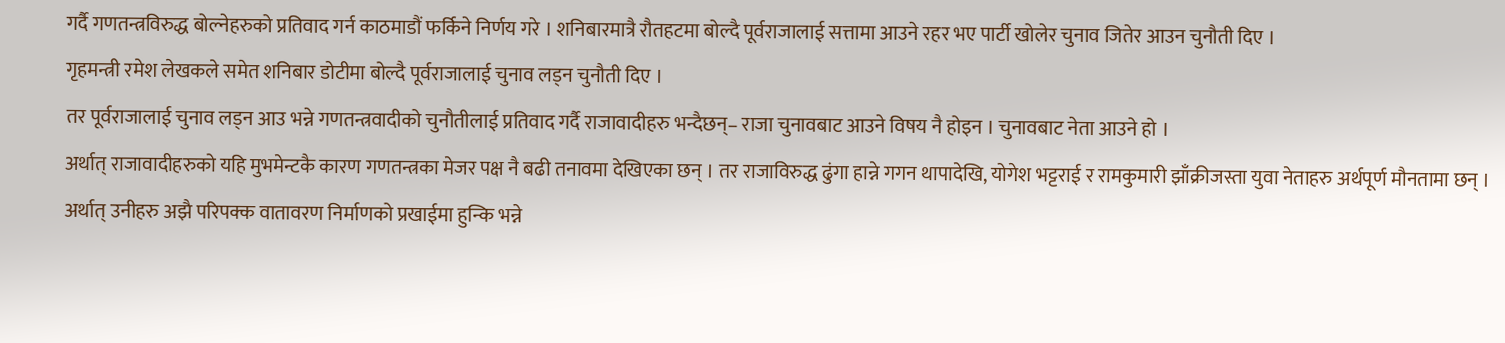गर्दै गणतन्त्रविरुद्ध बोल्नेहरुको प्रतिवाद गर्न काठमाडौं फर्किने निर्णय गरे । शनिबारमात्रै रौतहटमा बोल्दै पूर्वराजालाई सत्तामा आउने रहर भए पार्टी खोलेर चुनाव जितेर आउन चुनौती दिए ।
गृहमन्त्री रमेश लेखकले समेत शनिबार डोटीमा बोल्दै पूर्वराजालाई चुनाव लड्न चुनौती दिए ।
तर पूर्वराजालाई चुनाव लड्न आउ भन्ने गणतन्त्रवादीको चुनौतीलाई प्रतिवाद गर्दै राजावादीहरु भन्दैछन्– राजा चुनावबाट आउने विषय नै होइन । चुनावबाट नेता आउने हो ।
अर्थात् राजावादीहरुको यहि मुभमेन्टकै कारण गणतन्त्रका मेजर पक्ष नै बढी तनावमा देखिएका छन् । तर राजाविरुद्ध ढुंगा हान्ने गगन थापादेखि, योगेश भट्टराई र रामकुमारी झाँक्रीजस्ता युवा नेताहरु अर्थपूर्ण मौनतामा छन् । अर्थात् उनीहरु अझै परिपक्क वातावरण निर्माणको प्रखाईमा हुन्कि भन्ने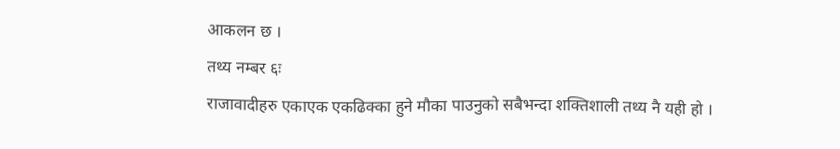आकलन छ ।
तथ्य नम्बर ६ः
राजावादीहरु एकाएक एकढिक्का हुने मौका पाउनुको सबैभन्दा शक्तिशाली तथ्य नै यही हो ।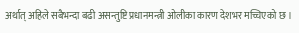अर्थात् अहिले सबैभन्दा बढी असन्तुष्टि प्रधानमन्त्री ओलीका कारण देशभर मच्चिएको छ ।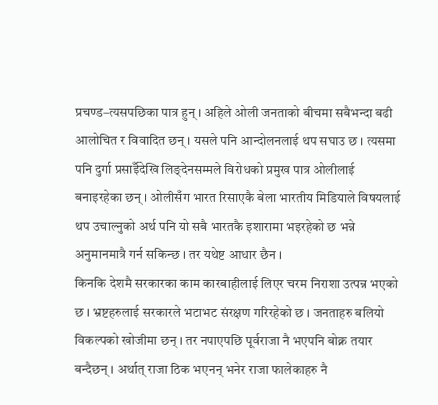प्रचण्ड–त्यसपछिका पात्र हुन् । अहिले ओली जनताको बीचमा सबैभन्दा बढी आलोचित र विवादित छन् । यसले पनि आन्दोलनलाई थप सघाउ छ । त्यसमा पनि दुर्गा प्रसाईँदेखि लिङ्देनसम्मले विरोधको प्रमुख पात्र ओलीलाई बनाइरहेका छन् । ओलीसँग भारत रिसाएकै बेला भारतीय मिडियाले विषयलाई थप उचाल्नुको अर्थ पनि यो सबै भारतकै इशारामा भइरहेको छ भन्ने अनुमानमात्रै गर्न सकिन्छ । तर यथेष्ट आधार छैन ।
किनकि देशमै सरकारका काम कारबाहीलाई लिएर चरम निराशा उत्पन्न भएको छ । भ्रष्टहरुलाई सरकारले भटाभट संरक्षण गरिरहेको छ । जनताहरु बलियो विकल्पको खोजीमा छन् । तर नपाएपछि पूर्वराजा नै भएपनि बोक्न तयार बन्दैछन् । अर्थात् राजा ठिक भएनन् भनेर राजा फालेकाहरु नै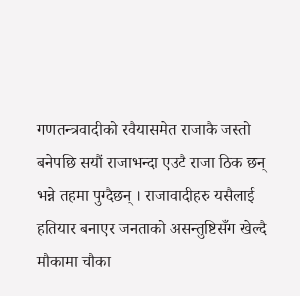गणतन्त्रवादीको रवैयासमेत राजाकै जस्तो बनेपछि सयौं राजाभन्दा एउटै राजा ठिक छन् भन्ने तहमा पुग्दैछन् । राजावादीहरु यसैलाई हतियार बनाएर जनताको असन्तुष्टिसँग खेल्दै मौकामा चौका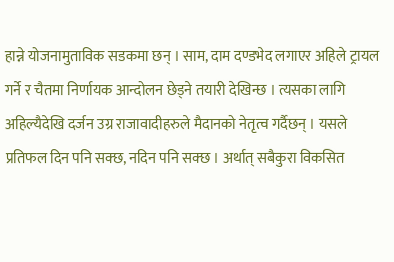हान्ने योजनामुताविक सडकमा छन् । साम, दाम दण्डभेद लगाएर अहिले ट्रायल गर्ने र चैतमा निर्णायक आन्दोलन छेड्ने तयारी देखिन्छ । त्यसका लागि अहिल्यैदेखि दर्जन उग्र राजावादीहरुले मैदानको नेतृत्व गर्दैछन् । यसले प्रतिफल दिन पनि सक्छ, नदिन पनि सक्छ । अर्थात् सबैकुरा विकसित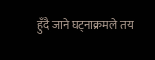हुँदै जाने घट्नाक्रमले तय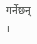गर्नेछन् ।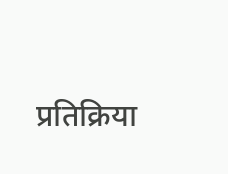प्रतिक्रिया